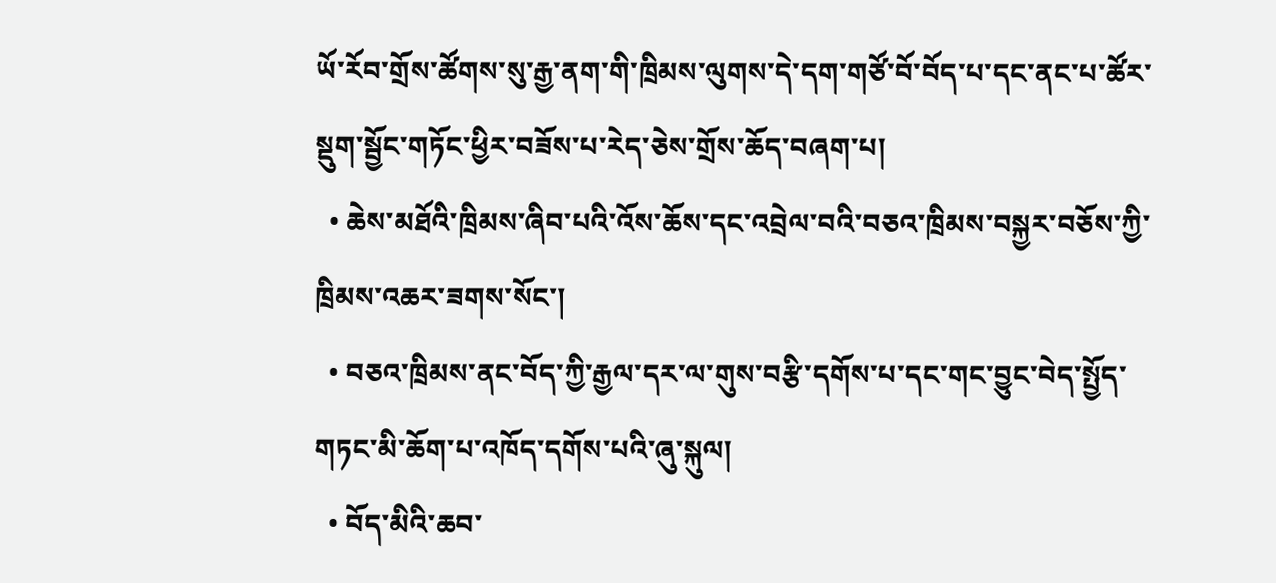ཡོ་རོབ་གྲོས་ཚོགས་སུ་རྒྱ་ནག་གི་ཁྲིམས་ལུགས་དེ་དག་གཙོ་བོ་བོད་པ་དང་ནང་པ་ཚོར་སྡུག་སྦྱོང་གཏོང་ཕྱིར་བཟོས་པ་རེད་ཅེས་གྲོས་ཆོད་བཞག་པ།
  • ཆེས་མཐོའི་ཁྲིམས་ཞིབ་པའི་འོས་ཆོས་དང་འབྲེལ་བའི་བཅའ་ཁྲིམས་བསྐྱར་བཅོས་ཀྱི་ཁྲིམས་འཆར་ཟགས་སོང་།
  • བཅའ་ཁྲིམས་ནང་བོད་ཀྱི་རྒྱལ་དར་ལ་གུས་བརྩི་དགོས་པ་དང་གང་བྱུང་བེད་སྤྱོད་གཏང་མི་ཆོག་པ་འཁོད་དགོས་པའི་ཞུ་སྐུལ།
  • བོད་མིའི་ཆབ་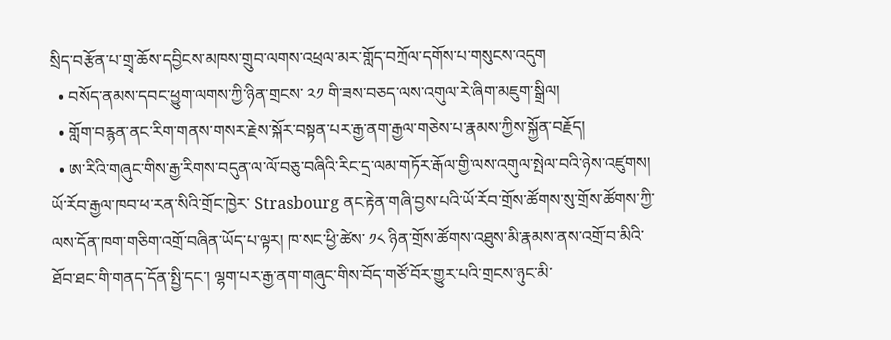སྲིད་བརྩོན་པ་གྲྭ་ཆོས་དབྱིངས་མཁས་གྲུབ་ལགས་འཕྲལ་མར་གློད་བཀྲོལ་དགོས་པ་གསུངས་འདུག
  • བསོད་ནམས་དབང་ཕྱུག་ལགས་ཀྱི་ཉིན་གྲངས་ ༢༡ གི་ཟས་བཅད་ལས་འགུལ་རེ་ཞིག་མཇུག་སྒྲིལ།
  • གློག་བརྙན་ནང་རིག་གནས་གསར་རྗེས་སྐོར་བསྟན་པར་རྒྱ་ནག་རྒྱལ་གཅེས་པ་རྣམས་ཀྱིས་སྐྱོན་བརྗོད།
  • ཨ་རིའི་གཞུང་གིས་རྒྱ་རིགས་བདུན་ལ་ལོ་བཅུ་བཞིའི་རིང་དྲ་ལམ་གཏོར་རྒོལ་གྱི་ལས་འགུལ་སྤེལ་བའི་ཉེས་འཛུགས།
ཡོ་རོབ་རྒྱལ་ཁབ་ཕ་རན་སིའི་གྲོང་ཁྱེར་ Strasbourg ནང་རྟེན་གཞི་བྱས་པའི་ཡོ་རོབ་གྲོས་ཚོགས་སུ་གྲོས་ཚོགས་ཀྱི་ལས་དོན་ཁག་གཅིག་འགྲོ་བཞིན་ཡོད་པ་ལྟར། ཁ་སང་ཕྱི་ཚེས་ ༡༨ ཉིན་གྲོས་ཚོགས་འཐུས་མི་རྣམས་ནས་འགྲོ་བ་མིའི་ཐོབ་ཐང་གི་གནད་དོན་སྤྱི་དང་། ལྷག་པར་རྒྱ་ནག་གཞུང་གིས་བོད་གཙོ་བོར་གྱུར་པའི་གྲངས་ཉུང་མི་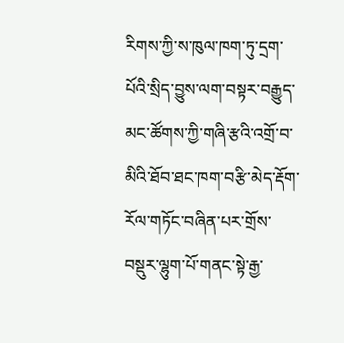རིགས་ཀྱི་ས་ཁུལ་ཁག་ཏུ་དྲག་པོའི་སྲིད་བྱུས་ལག་བསྟར་བརྒྱུད་མང་ཚོགས་ཀྱི་གཞི་རྩའི་འགྲོ་བ་མིའི་ཐོབ་ཐང་ཁག་བརྩི་མེད་རྡོག་རོལ་གཏོང་བཞིན་པར་གྲོས་བསྡུར་ལྷུག་པོ་གནང་སྟེ་རྒྱ་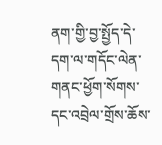ནག་གྱི་བྱ་སྤྱོད་དེ་དག་ལ་གདོང་ལེན་གནང་ཕྱོག་སོགས་དང་འབྲེལ་གྲོས་ཆོས་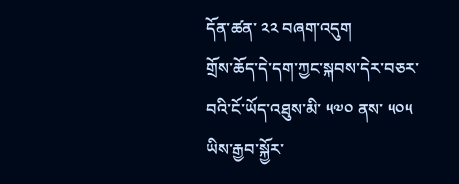དོན་ཚན་ ༢༢ བཞག་འདུག
གྲོས་ཆོད་དེ་དག་ཀྱང་སྐབས་དེར་བཅར་བའི་ངོ་ཡོད་འཐུས་མི་ ༥༧༠ ནས་ ༥༠༥ ཡིས་རྒྱབ་སྐྱོར་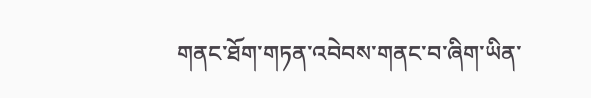གནང་ཐོག་གཏན་འབེབས་གནང་བ་ཞིག་ཡིན་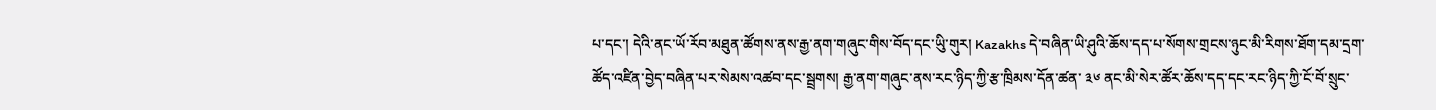པ་དང་། དེའི་ནང་ཡོ་རོབ་མཐུན་ཚོགས་ནས་རྒྱ་ནག་གཞུང་གིས་བོད་དང་ཡིུ་གུར། Kazakhs དེ་བཞིན་ཡི་ཤུའི་ཆོས་དད་པ་སོགས་གྲངས་ཉུང་མི་རིགས་ཐོག་དམ་དྲག་ཚོད་འཛིན་བྱེད་བཞིན་པར་སེམས་འཚབ་དང་སྦྲགས། རྒྱ་ནག་གཞུང་ནས་རང་ཉིད་ཀྱི་རྩ་ཁྲིམས་དོན་ཚན་ ༣༦ ནང་མི་སེར་ཚོར་ཆོས་དད་དང་རང་ཉིད་ཀྱི་ངོ་བོ་སྲུང་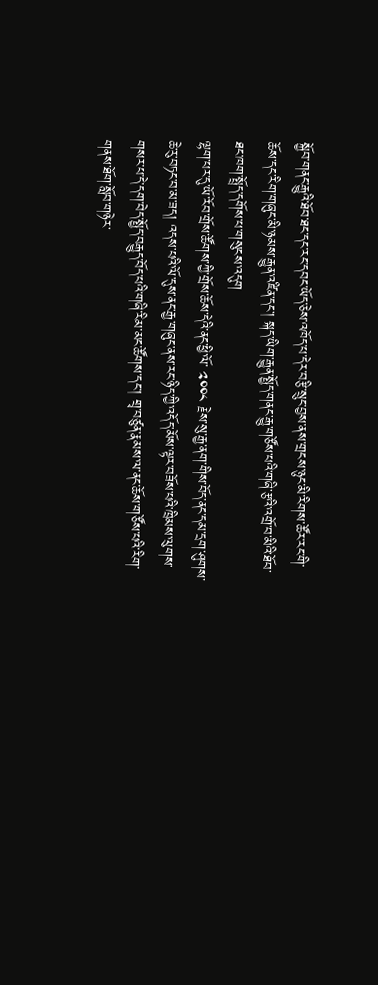སྐྱོབ་གནང་རྒྱུའི་ཐོབ་ཐང་དང་རང་དབང་ཡོད་ཅེས་འཁོད་པ་དེར་བརྩི་སྲུང་བྱས་ནས་གྲངས་ཉུང་མི་རིགས་ཚོར་རང་གི་ཆོས་དང་རིག་གཞུང་མི་ཉམས་རྒྱུན་འཛིན་དང་། སྐད་ཡིག་རྒྱུན་སྤྱོད་གནང་རྒྱུ་གཙོས་པའི་གཞི་རྩའི་འགྲོ་བ་མིའི་ཐོབ་ཐང་ཁག་སྤྲོད་དགོས་པ་གསུངས་འདུག
ལྷག་པར་དུ་ཡོ་རོབ་གྲོས་ཚོགས་ཀྱི་གྲོས་ཆོས་དེའི་ནང་ཕྱི་ལོ་ ༢༠༠༨ རྗེས་སུ་རྒྱ་ནག་གིས་བོད་ནང་དམ་དྲག་ཤུགས་ཆེ་རུ་བཏང་བ་མ་ཟད། འདས་པའི་ལོ་དུས་ནང་རྒྱ་གཞུང་ནས་རང་ཉིད་ཀྱི་འདོད་མོས་ལྟར་བཟོས་པའི་ཁྲིམས་ལུགས་གསར་པ་དེ་དག་བེད་སྤྱོད་བརྒྱུད་བོད་པའི་གཞི་རིམ་མང་ཚོགས་དང་། གྲྭ་བཙུན་རྣམས་ལ་ནང་ཆོས་གཙོས་པའི་རིག་གནས་ཐོག་སློབ་གཉེར་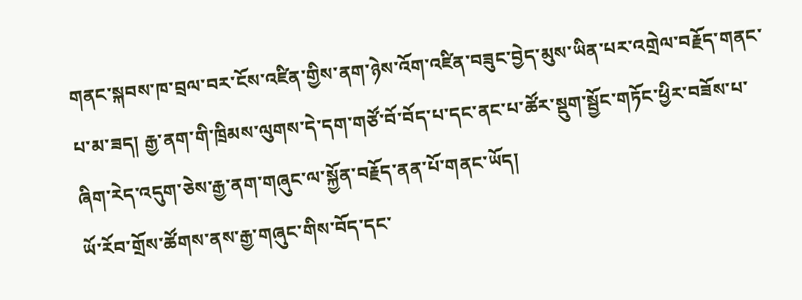གནང་སྐབས་ཁ་བྲལ་བར་ངོས་འཛིན་གྱིས་ནག་ཉེས་འོག་འཛིན་བཟུང་བྱེད་མུས་ཡིན་པར་འགྲེལ་བརྗོད་གནང་པ་མ་ཟད། རྒྱ་ནག་གི་ཁྲིམས་ལུགས་དེ་དག་གཙོ་བོ་བོད་པ་དང་ནང་པ་ཚོར་སྡུག་སྦྱོང་གཏོང་ཕྱིར་བཟོས་པ་ཞིག་རེད་འདུག་ཅེས་རྒྱ་ནག་གཞུང་ལ་སྐྱོན་བརྗོད་ནན་པོ་གནང་ཡོད།
ཡོ་རོབ་གྲོས་ཚོགས་ནས་རྒྱ་གཞུང་གིས་བོད་དང་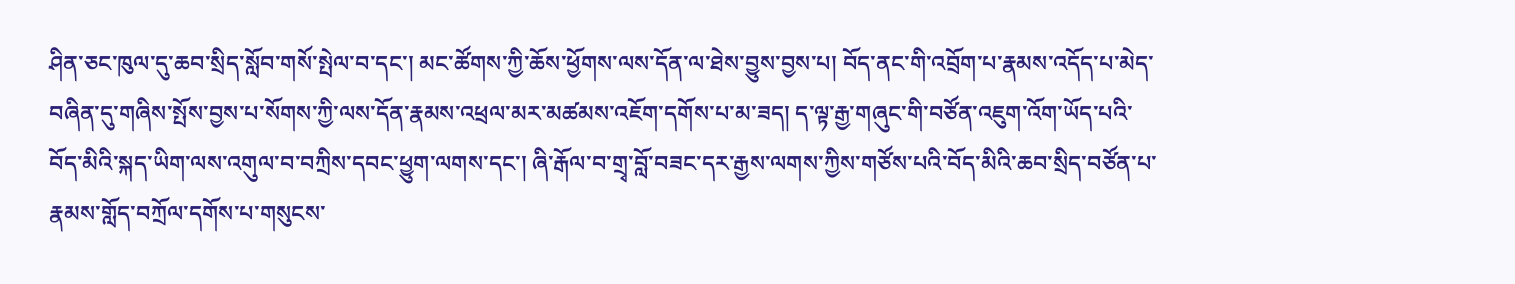ཤིན་ཅང་ཁུལ་དུ་ཆབ་སྲིད་སློབ་གསོ་སྤེལ་བ་དང་། མང་ཚོགས་ཀྱི་ཆོས་ཕྱོགས་ལས་དོན་ལ་ཐེས་བྱུས་བྱས་པ། བོད་ནང་གི་འབྲོག་པ་རྣམས་འདོད་པ་མེད་བཞིན་དུ་གཞིས་སྤོས་བྱས་པ་སོགས་ཀྱི་ལས་དོན་རྣམས་འཕྲལ་མར་མཚམས་འཇོག་དགོས་པ་མ་ཟད། ད་ལྟ་རྒྱ་གཞུང་གི་བཙོན་འཇུག་འོག་ཡོད་པའི་བོད་མིའི་སྐད་ཡིག་ལས་འགུལ་བ་བཀྲིས་དབང་ཕྱུག་ལགས་དང་། ཞི་རྒོལ་བ་གྲྭ་བློ་བཟང་དར་རྒྱས་ལགས་ཀྱིས་གཙོས་པའི་བོད་མིའི་ཆབ་སྲིད་བཙོན་པ་རྣམས་གློད་བཀྲོལ་དགོས་པ་གསུངས་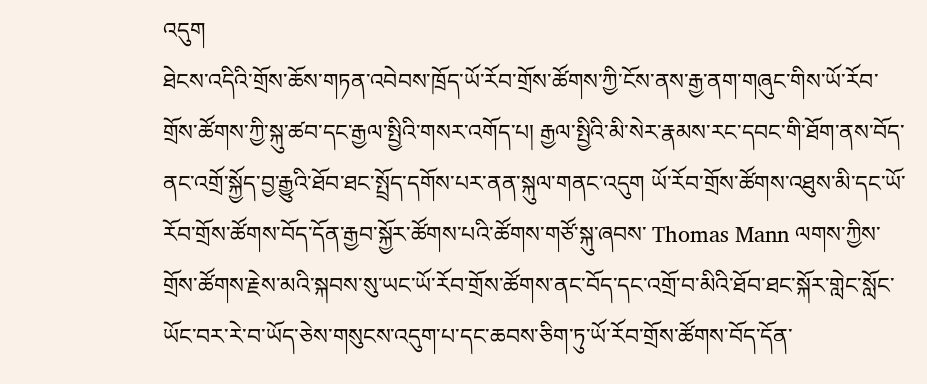འདུག
ཐེངས་འདིའི་གྲོས་ཆོས་གཏན་འབེབས་ཁྲོད་ཡོ་རོབ་གྲོས་ཚོགས་ཀྱི་ངོས་ནས་རྒྱ་ནག་གཞུང་གིས་ཡོ་རོབ་གྲོས་ཚོགས་ཀྱི་སྐུ་ཚབ་དང་རྒྱལ་སྤྱིའི་གསར་འགོད་པ། རྒྱལ་སྤྱིའི་མི་སེར་རྣམས་རང་དབང་གི་ཐོག་ནས་བོད་ནང་འགྲོ་སྐྱོད་བྱ་རྒྱུའི་ཐོབ་ཐང་སྤྲོད་དགོས་པར་ནན་སྐུལ་གནང་འདུག ཡོ་རོབ་གྲོས་ཚོགས་འཐུས་མི་དང་ཡོ་རོབ་གྲོས་ཚོགས་བོད་དོན་རྒྱབ་སྐྱོར་ཚོགས་པའི་ཚོགས་གཙོ་སྐུ་ཞབས་ Thomas Mann ལགས་ཀྱིས་གྲོས་ཚོགས་རྗེས་མའི་སྐབས་སུ་ཡང་ཡོ་རོབ་གྲོས་ཚོགས་ནང་བོད་དང་འགྲོ་བ་མིའི་ཐོབ་ཐང་སྐོར་གླེང་སློང་ཡོང་བར་རེ་བ་ཡོད་ཅེས་གསུངས་འདུག་པ་དང་ཆབས་ཅིག་ཏུ་ཡོ་རོབ་གྲོས་ཚོགས་བོད་དོན་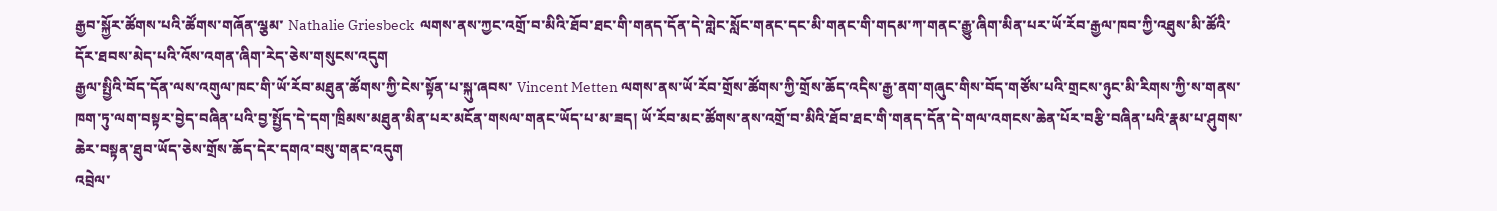རྒྱབ་སྐྱོར་ཚོགས་པའི་ཚོགས་གཞོན་ལྕམ་ Nathalie Griesbeck  ལགས་ནས་ཀྱང་འགྲོ་བ་མིའི་ཐོབ་ཐང་གི་གནད་དོན་དེ་གླེང་སློང་གནང་དང་མི་གནང་གི་གདམ་ཀ་གནང་རྒྱུ་ཞིག་མིན་པར་ཡོ་རོབ་རྒྱལ་ཁབ་ཀྱི་འཐུས་མི་ཚོའི་དོར་ཐབས་མེད་པའི་འོས་འགན་ཞིག་རེད་ཅེས་གསུངས་འདུག
རྒྱལ་སྤྱིའི་བོད་དོན་ལས་འགུལ་ཁང་གི་ཡོ་རོབ་མཐུན་ཚོགས་ཀྱི་ངེས་སྟོན་པ་སྐུ་ཞབས་ Vincent Metten ལགས་ནས་ཡོ་རོབ་གྲོས་ཚོགས་ཀྱི་གྲོས་ཆོད་འདིས་རྒྱ་ནག་གཞུང་གིས་བོད་གཙོས་པའི་གྲངས་ཉུང་མི་རིགས་ཀྱི་ས་གནས་ཁག་ཏུ་ལག་བསྟར་བྱེད་བཞིན་པའི་བྱ་སྤྱོད་དེ་དག་ཁྲིམས་མཐུན་མིན་པར་མངོན་གསལ་གནང་ཡོད་པ་མ་ཟད། ཡོ་རོབ་མང་ཚོགས་ནས་འགྲོ་བ་མིའི་ཐོབ་ཐང་གི་གནད་དོན་དེ་གལ་འགངས་ཆེན་པོར་བརྩི་བཞིན་པའི་རྣམ་པ་ཤུགས་ཆེར་བསྟན་ཐུབ་ཡོད་ཅེས་གྲོས་ཆོད་དེར་དགའ་བསུ་གནང་འདུག
འབྲེལ་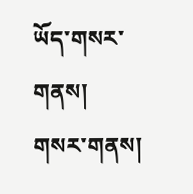ཡོད་གསར་གནས།
གསར་གནས།